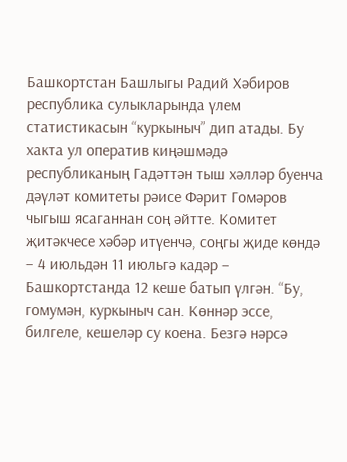Башкортстан Башлыгы Радий Хәбиров республика сулыкларында үлем статистикасын “куркыныч” дип атады. Бу хакта ул оператив киңәшмәдә республиканың Гадәттән тыш хәлләр буенча дәүләт комитеты рәисе Фәрит Гомәров чыгыш ясаганнан соң әйтте. Комитет җитәкчесе хәбәр итүенчә, соңгы җиде көндә – 4 июльдән 11 июльгә кадәр – Башкортстанда 12 кеше батып үлгән. “Бу, гомумән, куркыныч сан. Көннәр эссе, билгеле, кешеләр су коена. Безгә нәрсә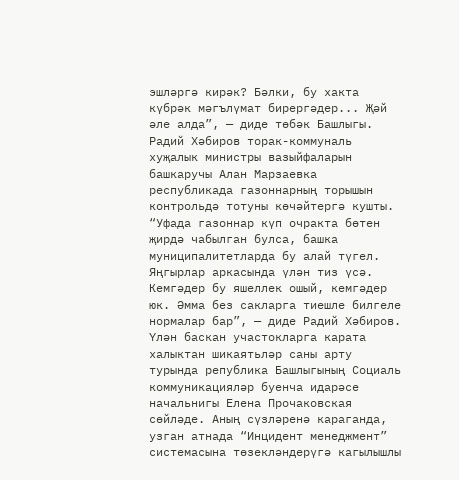эшләргә кирәк? Бәлки, бу хакта күбрәк мәгълүмат бирергәдер... Җәй әле алда”, — диде төбәк Башлыгы.
Радий Хәбиров торак-коммуналь хуҗалык министры вазыйфаларын башкаручы Алан Марзаевка республикада газоннарның торышын контрольдә тотуны көчәйтергә кушты. “Уфада газоннар күп очракта бөтен җирдә чабылган булса, башка муниципалитетларда бу алай түгел. Яңгырлар аркасында үлән тиз үсә. Кемгәдер бу яшеллек ошый, кемгәдер юк. Әмма без сакларга тиешле билгеле нормалар бар”, — диде Радий Хәбиров.
Үлән баскан участокларга карата халыктан шикаятьләр саны арту турында република Башлыгының Социаль коммуникацияләр буенча идарәсе начальнигы Елена Прочаковская сөйләде. Аның сүзләренә караганда, узган атнада “Инцидент менеджмент” системасына төзекләндерүгә кагылышлы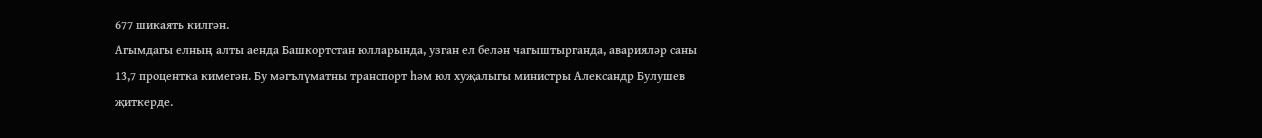677 шикаять килгән.
Агымдагы елның алты аенда Башкортстан юлларында, узган ел белән чагыштырганда, аварияләр саны 13,7 процентка кимегән. Бу мәгълүматны транспорт һәм юл хуҗалыгы министры Александр Булушев җиткерде.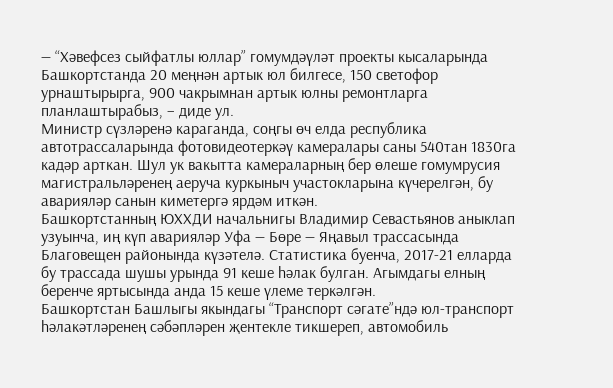— “Хәвефсез сыйфатлы юллар” гомумдәүләт проекты кысаларында Башкортстанда 20 меңнән артык юл билгесе, 150 светофор урнаштырырга, 900 чакрымнан артык юлны ремонтларга планлаштырабыз, – диде ул.
Министр сүзләренә караганда, соңгы өч елда республика автотрассаларында фотовидеотеркәү камералары саны 540тан 1830га кадәр арткан. Шул ук вакытта камераларның бер өлеше гомумрусия магистральләренең аеруча куркыныч участокларына күчерелгән, бу аварияләр санын киметергә ярдәм иткән.
Башкортстанның ЮХХДИ начальнигы Владимир Севастьянов аныклап узуынча, иң күп аварияләр Уфа — Бөре — Яңавыл трассасында Благовещен районында күзәтелә. Статистика буенча, 2017-21 елларда бу трассада шушы урында 91 кеше һәлак булган. Агымдагы елның беренче яртысында анда 15 кеше үлеме теркәлгән.
Башкортстан Башлыгы якындагы “Транспорт сәгате”ндә юл-транспорт һәлакәтләренең сәбәпләрен җентекле тикшереп, автомобиль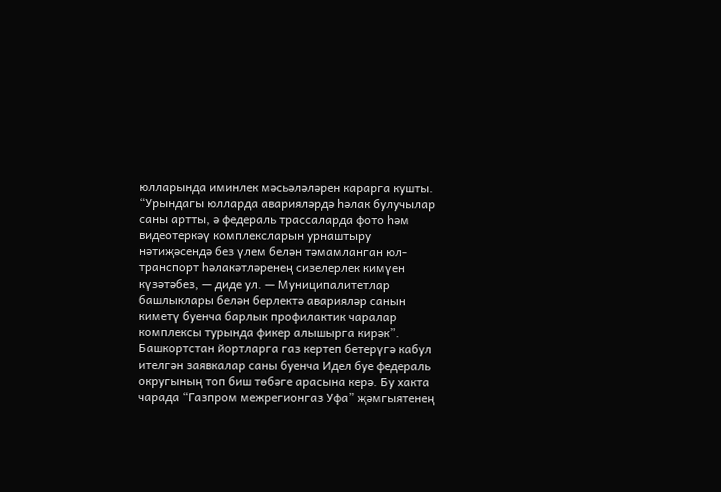юлларында иминлек мәсьәләләрен карарга кушты. “Урындагы юлларда аварияләрдә һәлак булучылар саны артты, ә федераль трассаларда фото һәм видеотеркәү комплексларын урнаштыру нәтиҗәсендә без үлем белән тәмамланган юл-транспорт һәлакәтләренең сизелерлек кимүен күзәтәбез, — диде ул. — Муниципалитетлар башлыклары белән берлектә аварияләр санын киметү буенча барлык профилактик чаралар комплексы турында фикер алышырга кирәк”.
Башкортстан йортларга газ кертеп бетерүгә кабул ителгән заявкалар саны буенча Идел буе федераль округының топ биш төбәге арасына керә. Бу хакта чарада “Газпром межрегионгаз Уфа” җәмгыятенең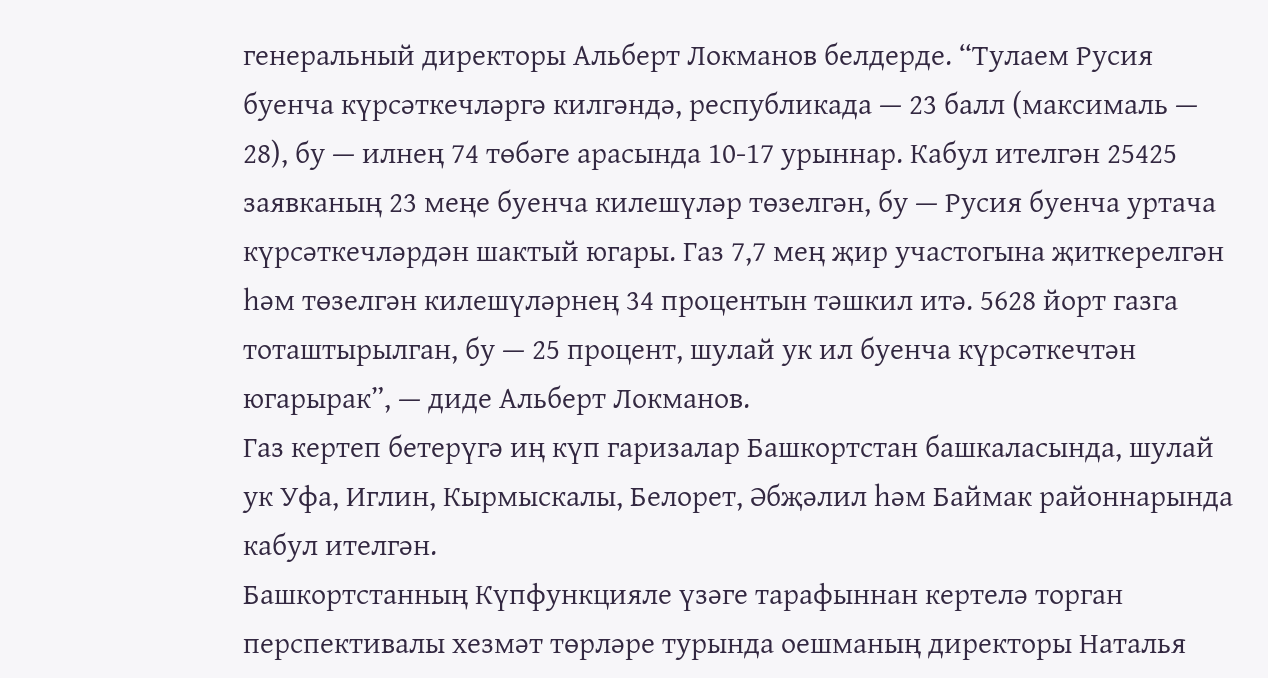генеральный директоры Альберт Локманов белдерде. “Тулаем Русия буенча күрсәткечләргә килгәндә, республикада — 23 балл (максималь — 28), бу — илнең 74 төбәге арасында 10-17 урыннар. Кабул ителгән 25425 заявканың 23 меңе буенча килешүләр төзелгән, бу — Русия буенча уртача күрсәткечләрдән шактый югары. Газ 7,7 мең җир участогына җиткерелгән һәм төзелгән килешүләрнең 34 процентын тәшкил итә. 5628 йорт газга тоташтырылган, бу — 25 процент, шулай ук ил буенча күрсәткечтән югарырак”, — диде Альберт Локманов.
Газ кертеп бетерүгә иң күп гаризалар Башкортстан башкаласында, шулай ук Уфа, Иглин, Кырмыскалы, Белорет, Әбҗәлил һәм Баймак районнарында кабул ителгән.
Башкортстанның Күпфункцияле үзәге тарафыннан кертелә торган перспективалы хезмәт төрләре турында оешманың директоры Наталья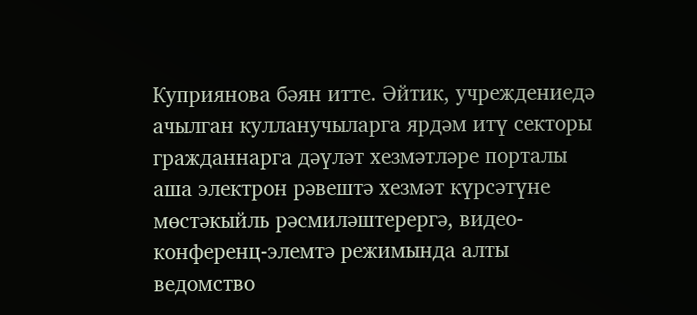Куприянова бәян итте. Әйтик, учреждениедә ачылган кулланучыларга ярдәм итү секторы гражданнарга дәүләт хезмәтләре порталы аша электрон рәвештә хезмәт күрсәтүне мөстәкыйль рәсмиләштерергә, видео-конференц-элемтә режимында алты ведомство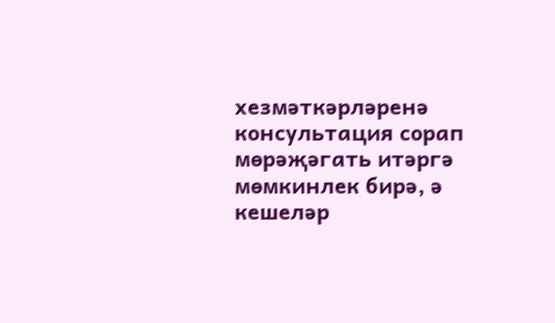хезмәткәрләренә консультация сорап мөрәҗәгать итәргә мөмкинлек бирә, ә кешеләр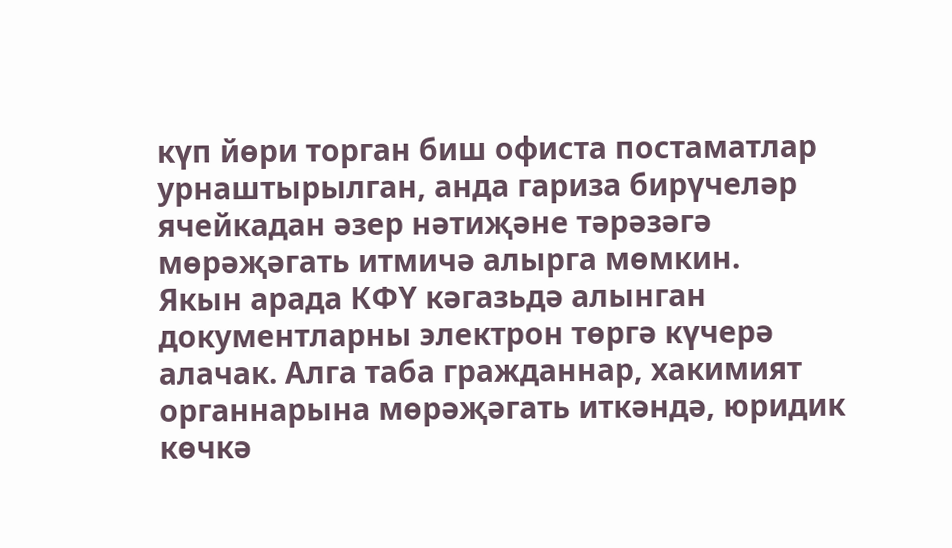күп йөри торган биш офиста постаматлар урнаштырылган, анда гариза бирүчеләр ячейкадан әзер нәтиҗәне тәрәзәгә мөрәҗәгать итмичә алырга мөмкин.
Якын арада КФҮ кәгазьдә алынган документларны электрон төргә күчерә алачак. Алга таба гражданнар, хакимият органнарына мөрәҗәгать иткәндә, юридик көчкә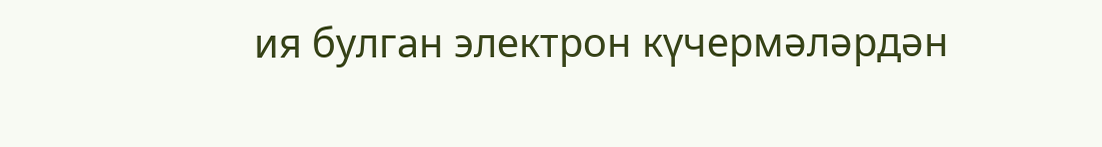ия булган электрон күчермәләрдән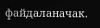файдаланачак.